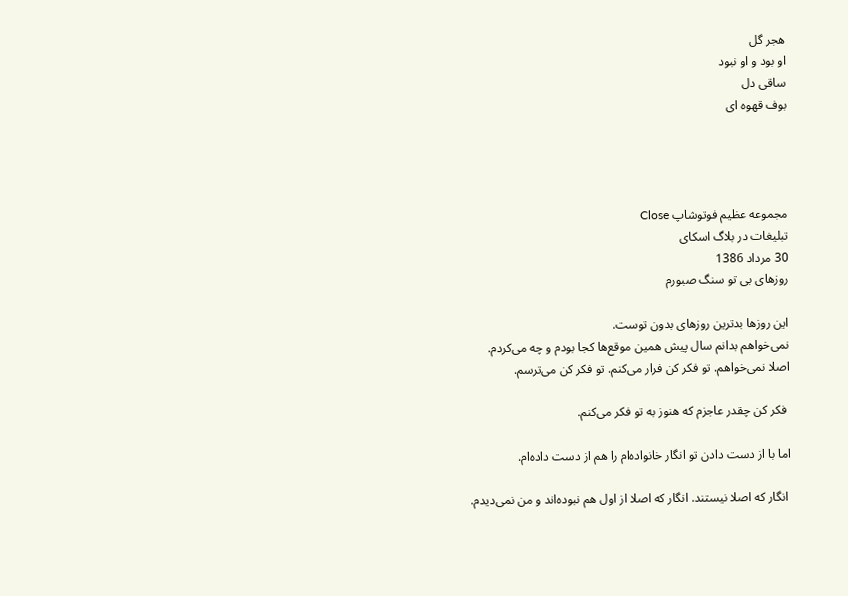هجر گل
او بود و او نبود
ساقی دل
بوف قهوه ای




مجموعه عظیم فوتوشاپ Close
تبلیغات در بلاگ اسکای
30 مرداد 1386
روزهای بی تو سنگ صبورم

این روزها بدترین روزهای بدون توست.
نمی‌خواهم بدانم سال پیش همین موقع‌ها کجا بودم و چه می‌کردم.
اصلا نمی‌خواهم. تو فکر کن فرار می‌کنم. تو فکر کن می‌ترسم.

 فکر کن چقدر عاجزم که هنوز به تو فکر می‌کنم.

اما با از دست دادن تو انگار خانواده‌ام را هم از دست داده‌ام.

 انگار که اصلا نیستند. انگار که اصلا از اول هم نبوده‌اند و من نمی‌دیدم.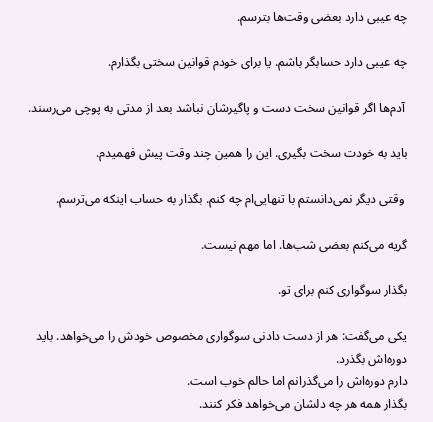چه عیبی دارد بعضی وقت‌ها بترسم.

چه عیبی دارد حسابگر باشم. یا برای خودم قوانین سختی بگذارم.

 آدم‌ها اگر قوانین سخت دست و پاگیرشان نباشد بعد از مدتی به پوچی می‌رسند.

باید به خودت سخت بگیری. این را همین چند وقت پیش فهمیدم.

 وقتی دیگر نمی‌دانستم با تنهایی‌ام چه کنم. بگذار به حساب اینکه می‌ترسم.

گریه می‌کنم بعضی شب‌ها. اما مهم نیست.

بگذار سوگواری کنم برای تو.

یکی می‌گفت: هر از دست دادنی سوگواری مخصوص خودش را می‌خواهد. باید دوره‌اش بگذرد.
دارم دوره‌اش را می‌گذرانم اما حالم خوب است.
بگذار همه هر چه دلشان می‌خواهد فکر کنند.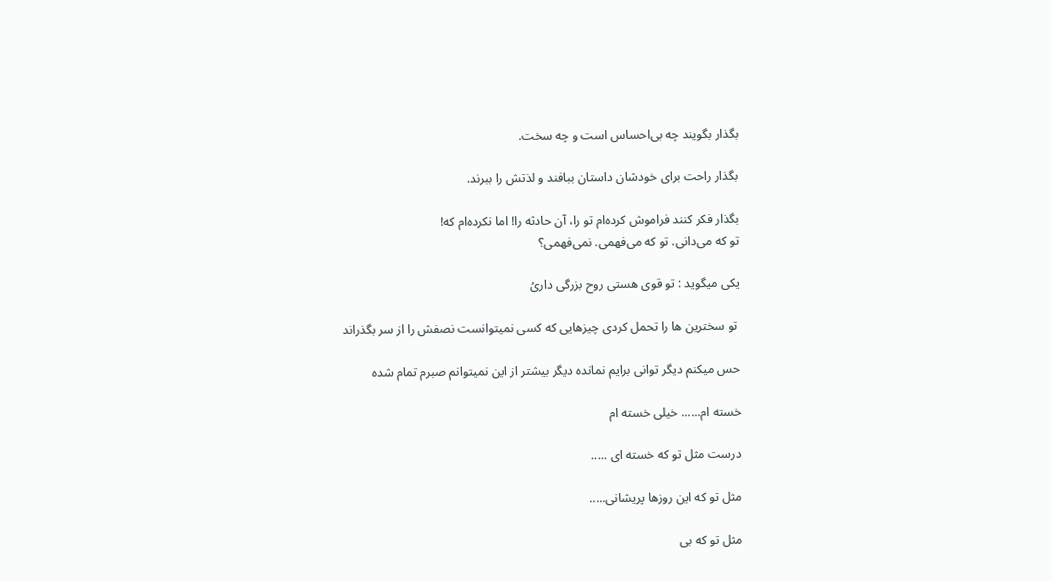بگذار بگویند چه بی‌احساس است و چه سخت.

بگذار راحت برای خودشان داستان ببافند و لذتش را ببرند.

بگذار فکر کنند فراموش کرده‌ام تو را، آن حادثه را! اما نکرده‌ام که!
تو که می‌دانی. تو که می‌فهمی. نمی‌فهمی؟

یکی میگوید : تو قوی هستی روح بزرگی داریُ

 تو سخترین ها را تحمل کردی چیزهایی که کسی نمیتوانست نصفش را از سر بگذراند

حس میکنم دیگر توانی برایم نمانده دیگر بیشتر از این نمیتوانم صبرم تمام شده

خسته ام...... خیلی خسته ام

درست مثل تو که خسته ای .....

مثل تو که این روزها پریشانی.....

مثل تو که بی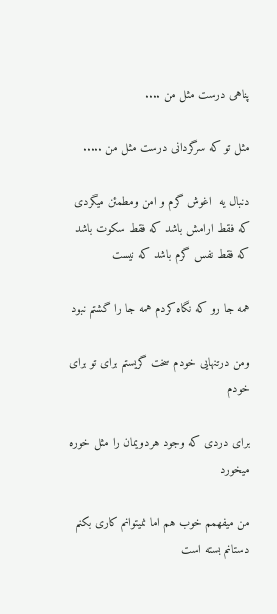پناهی درست مثل من ....

مثل تو که سرگردانی درست مثل من .....

دنبال یه  اغوش گرم و امن ومطمئن میگردی که فقط ارامش باشد که فقط سکوت باشد که فقط نفس گرم باشد که نیست

همه جا رو که نگاه کردم همه جا را گشتم نبود

ومن درتنهایی خودم سخت گریستم برای تو برای خودم

برای دردی که وجود هردویمان را مثل خوره میخورد

من میفهمم خوب هم اما نمیتوانم کاری بکنم دستانم بسته است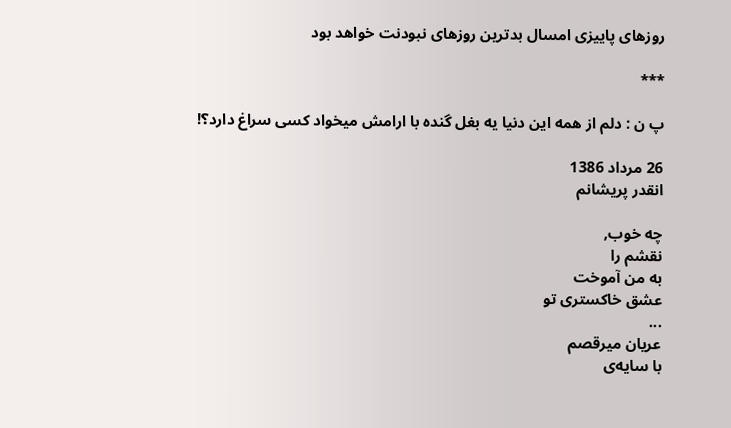روزهای پاییزی امسال بدترین روزهای نبودنت خواهد بود

***

پ ن : دلم از همه این دنیا یه بغل گنده با ارامش میخواد کسی سراغ دارد؟!

26 مرداد 1386
انقدر پریشانم

چه خوب,
نقشم را
به من آموخت
عشق خاکستری تو
...
عریان میرقصم
با سایه‌ی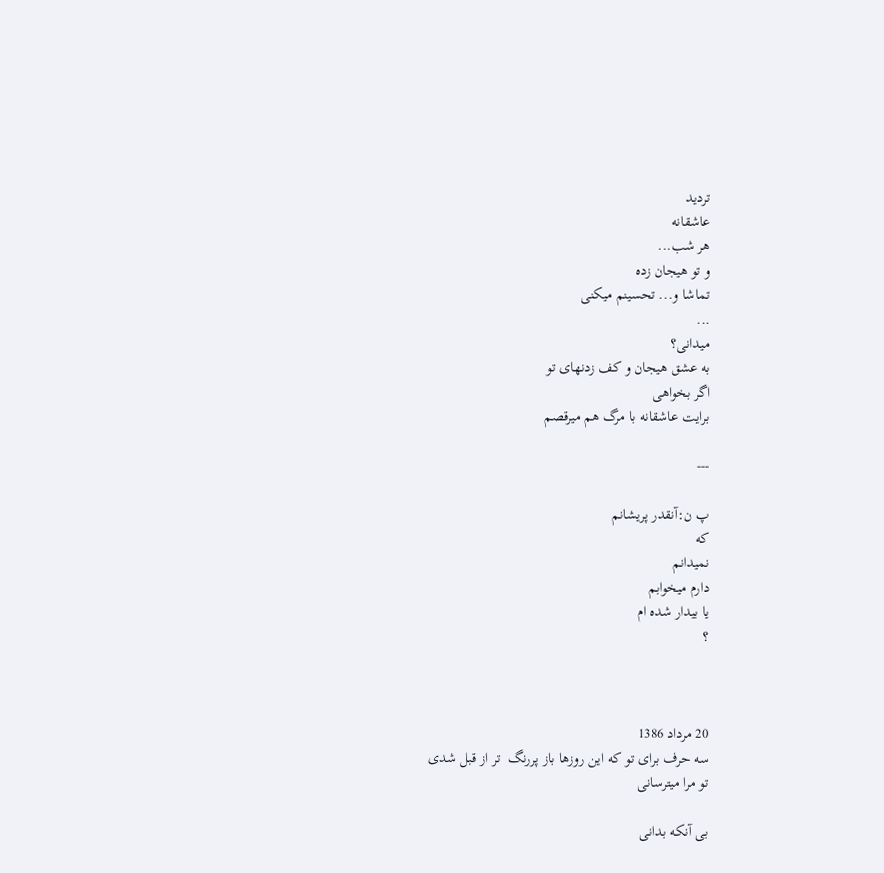تردید
عاشقانه
هر شب...
و تو هیجان زده
تماشا و... تحسینم میکنی
...
میدانی؟
به عشق هیجان و کف زدنهای تو
اگر بخواهی
برایت عاشقانه با مرگ هم میرقصم

---

پ ن:آنقدر پریشانم
که
نمیدانم
دارم میخوابم
یا بیدار شده ام
؟



20 مرداد 1386
سه حرف برای تو که این روزها باز پررنگ  تر از قبل شدی
تو مرا میترسانی

بی آنکه بدانی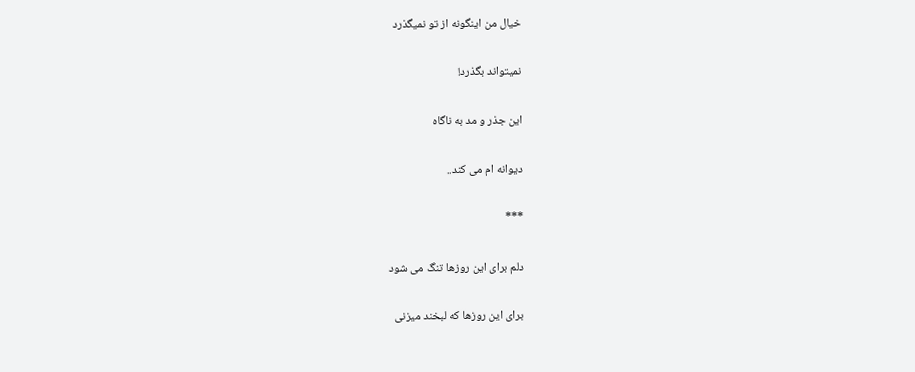خیال من اینگونه از تو نمیگذرد

نمیتواند بگذرد!

این جذر و مد به ناگاه

دیوانه ام می کند..

***

دلم برای این روزها تنگ می شود

برای این روزها که لبخند میزنی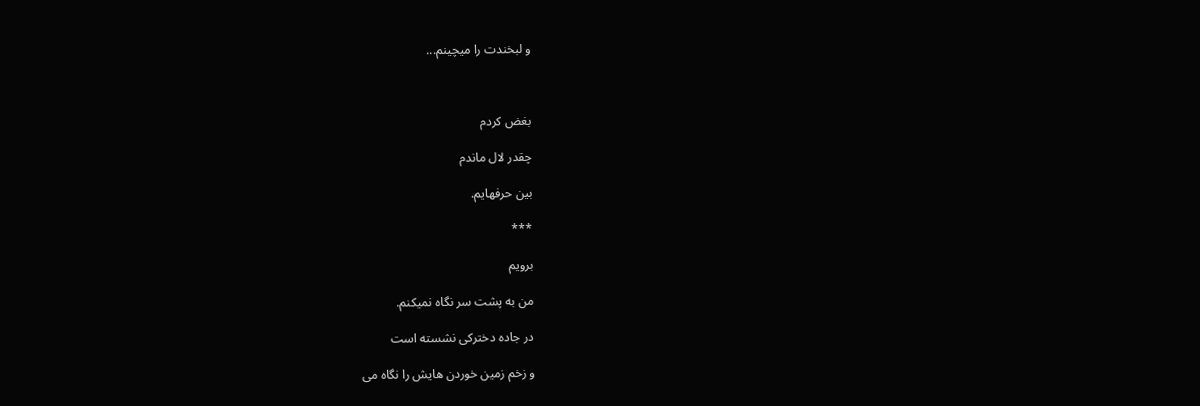و لبخندت را میچینم...



بغض کردم

چقدر لال ماندم

بین حرفهایم.

***

برویم

من به پشت سر نگاه نمیکنم.

در جاده دخترکی نشسته است

و زخم زمین خوردن هایش را نگاه می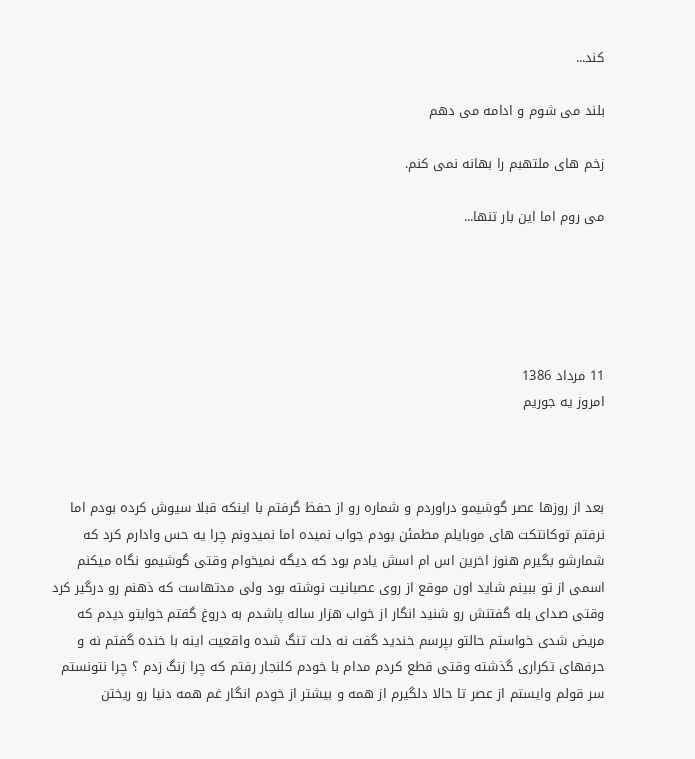کند...

بلند می شوم و ادامه می دهم

زخم های ملتهبم را بهانه نمی کنم.

می روم اما این بار تنها...





11 مرداد 1386
امروز یه جوریم



بعد از روزها عصر گوشیمو دراوردم و شماره رو از حفظ گرفتم با اینکه قبلا سیوش کرده بودم اما نرفتم توکانتکت های موبایلم مطمئن بودم جواب نمیده اما نمیدونم چرا یه حس وادارم کرد که شمارشو بگیرم هنوز اخرین اس ام اسش یادم بود که دیگه نمیخوام وقتی گوشیمو نگاه میکنم اسمی از تو ببینم شاید اون موقع از روی عصبانیت نوشته بود ولی مدتهاست که ذهنم رو درگیر کرد وقتی صدای بله گفتنش رو شنید انگار از خواب هزار ساله پاشدم به دروغ گفتم خوابتو دیدم که مریض شدی خواستم حالتو بپرسم خندید گفت نه دلت تنگ شده واقعیت اینه با خنده گفتم نه و حرفهای تکراری گذشته وقتی قطع کردم مدام با خودم کلنجار رفتم که چرا زنگ زدم ؟ چرا نتونستم سر قولم وایستم از عصر تا حالا دلگیرم از همه و بیشتر از خودم انگار غم همه دنیا رو ریختن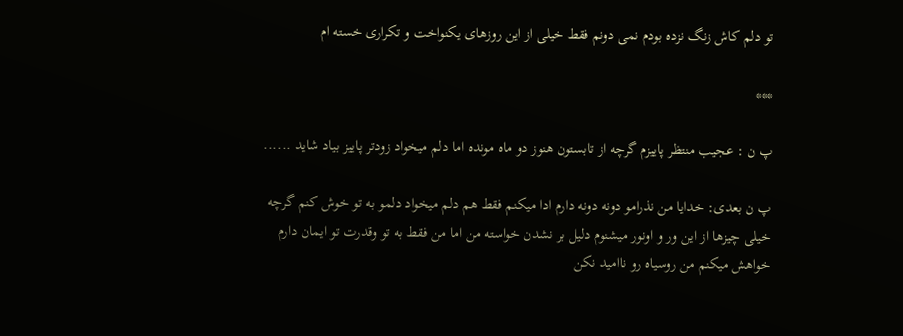تو دلم کاش زنگ نزده بودم نمی دونم فقط خیلی از این روزهای یکنواخت و تکراری خسته ام

***

پ ن : عجیب منتظر پاییزم گرچه از تابستون هنوز دو ماه مونده اما دلم میخواد زودتر پاییز بیاد شاید ......

پ ن بعدی: خدایا من نذرامو دونه دونه دارم ادا میکنم فقط هم دلم میخواد دلمو به تو خوش کنم گرچه خیلی چیزها از این ور و اونور میشنوم دلیل بر نشدن خواسته من اما من فقط به تو وقدرت تو ایمان دارم خواهش میکنم من روسیاه رو ناامید نکن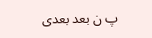پ ن بعد بعدی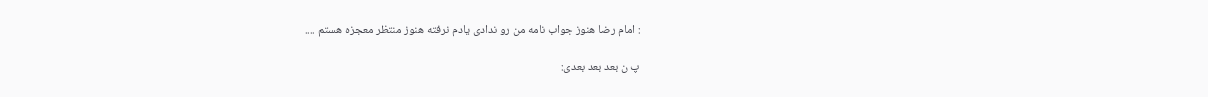: امام رضا هنوز جواب نامه من رو ندادی یادم نرفته هنوز منتظر معجزه هستم ....

پ ن بعد بعد بعدی: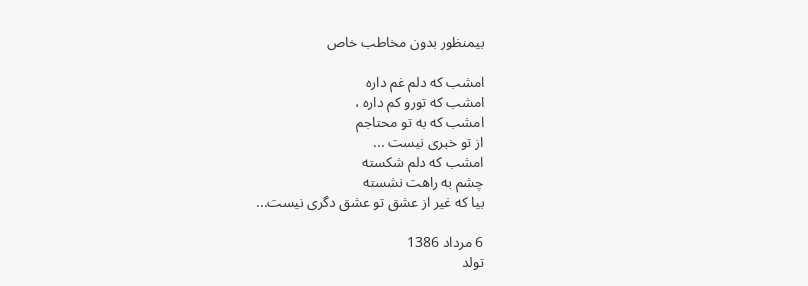بیمنظور بدون مخاطب خاص

امشب که دلم غم داره
امشب که تورو کم داره ،
امشب که به تو محتاجم
از تو خبری نیست ...
امشب که دلم شکسته
چشم به راهت نشسته
بیا که غیر از عشق تو عشق دگری نیست...

6 مرداد 1386
تولد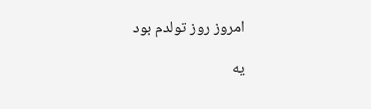امروز روز تولدم بود

یه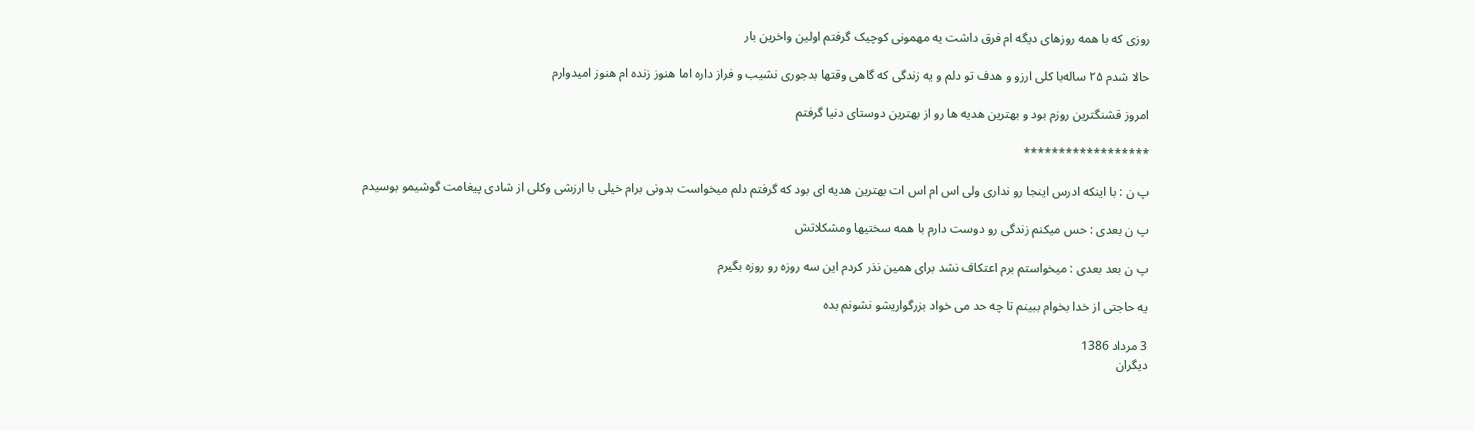روزی که با همه روزهای دیگه ام فرق داشت یه مهمونی کوچیک گرفتم اولین واخرین بار

حالا شدم ۲۵ ساله‌‌با‌‌ کلی ارزو و هدف تو دلم و یه زندگی که گاهی وقتها بدجوری نشیب و فراز داره اما هنوز زنده ام هنوز امیدوارم

امروز قشنگترین روزم بود و بهترین هدیه ها رو از بهترین دوستای دنیا گرفتم

******************

پ ن : با اینکه ادرس اینجا رو نداری ولی اس ام اس ات بهترین هدیه ای بود که گرفتم دلم میخواست بدونی برام خیلی با ارزشی وکلی از شادی پیغامت گوشیمو بوسیدم

پ ن بعدی : حس میکنم زندگی رو دوست دارم با همه سختیها ومشکلاتش

پ ن بعد بعدی : میخواستم برم اعتکاف نشد برای همین نذر کردم این سه روزه رو روزه بگیرم

یه حاجتی از خدا بخوام ببینم تا چه حد می خواد بزرگواریشو نشونم بده

3 مرداد 1386
دیگران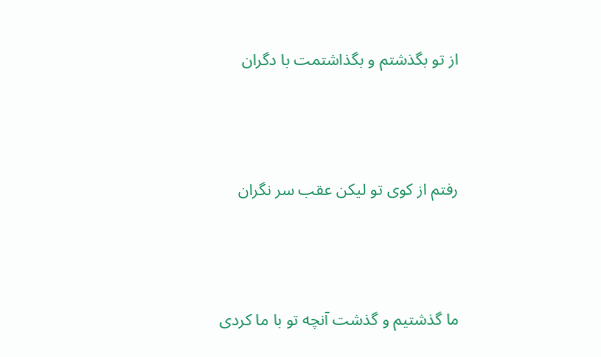از تو بگذشتم و بگذاشتمت با دگران



رفتم از کوی تو لیکن عقب سر نگران



ما گذشتیم و گذشت آنچه تو با ما کردی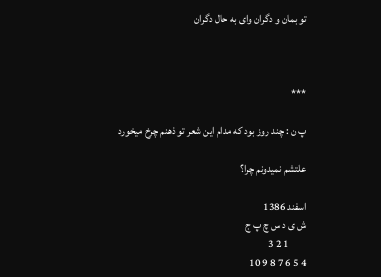تو بمان و دگران وای به حال دگران



***

پ ن : چند روز بود که مدام این شعر تو ذهنم چرخ میخورد

علتشم نمیدونم چرا؟

اسفند 1386
ش ی د س چ پ ج
        1 2 3
4 5 6 7 8 9 10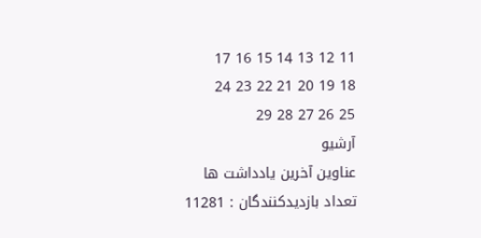11 12 13 14 15 16 17
18 19 20 21 22 23 24
25 26 27 28 29
آرشیو
عناوین آخرین یادداشت ها
تعداد بازدیدکنندگان : 11281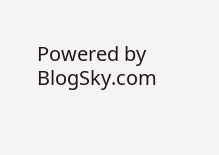Powered by BlogSky.com